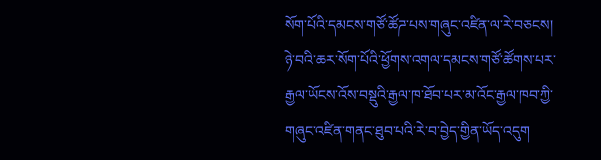སོག་པོའི་དམངས་གཙོ་ཚོཌ་པས་གཞུང་འཛིན་ལ་རེ་བཅངས།
ཉེ་བའི་ཆར་སོག་པོའི་ཕྱོགས་འགལ་དམངས་གཙོ་ཚོགས་པར་རྒྱལ་ཡོངས་འོས་བསྡུའི་རྒྱལ་ཁ་ཐོབ་པར་མ་འོང་རྒྱལ་ཁབ་ཀྱི་གཞུང་འཛིན་གནང་ཐུབ་པའི་རེ་བ་བྱེད་གྱིན་ཡོད་འདུག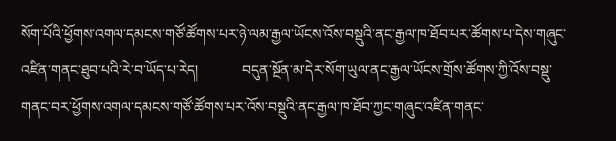སོག་པོའི་ཕྱོགས་འགལ་དམངས་གཙོ་ཚོགས་པར་ཉེ་ལམ་རྒྱལ་ཡོངས་འོས་བསྡུའི་ནང་རྒྱལ་ཁ་ཐོབ་པར་ཚོགས་པ་དེས་གཞུང་འཛིན་གནང་ཐུབ་པའི་རེ་བ་ཡོད་པ་རེད།            བདུན་སྔོན་མ་དེར་སོག་ཡུལ་ནང་རྒྱལ་ཡོངས་གྲོས་ཚོགས་ཀྱི་འོས་བསྡུ་གནང་བར་ཕྱོགས་འགལ་དམངས་གཙོ་ཚོགས་པར་འོས་བསྡུའི་ནང་རྒྱལ་ཁ་ཐོབ་ཀྱང་གཞུང་འཛིན་གནང་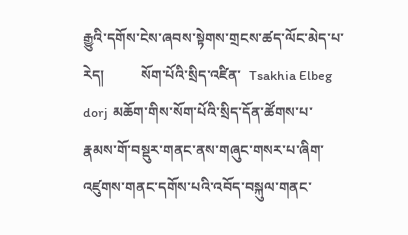རྒྱུའི་དགོས་ངེས་ཞབས་སྟེགས་གྲངས་ཚད་ལོང་མེད་པ་རེད།          སོག་པོའི་སྲིད་འཛིན་  Tsakhia Elbeg dorj  མཆོག་གིས་སོག་པོའི་སྲིད་དོན་ཚོགས་པ་རྣམས་གོ་བསྡུར་གནང་ནས་གཞུང་གསར་པ་ཞིག་འཛུགས་གནང་དགོས་པའི་འབོད་བསྐུལ་གནང་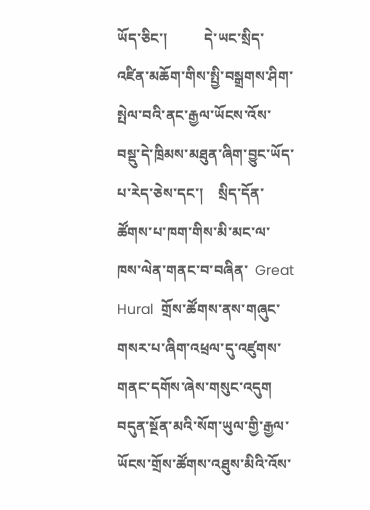ཡོད་ཅིང་།          དེ་ཡང་སྲིད་འཛིན་མཆོག་གིས་སྤྱི་བསྒྲགས་ཤིག་སྤེལ་བའི་ནང་རྒྱལ་ཡོངས་འོས་བསྡུ་དེ་ཁྲིམས་མཐུན་ཞིག་བྱུང་ཡོད་པ་རེད་ཅེས་དང་།    སྲིད་དོན་ཚོགས་པ་ཁག་གིས་མི་མང་ལ་ཁས་ལེན་གནང་བ་བཞིན་  Great Hural  གྲོས་ཚོགས་ནས་གཞུང་གསར་པ་ཞིག་འཕྲལ་དུ་འཛུགས་གནང་དགོས་ཞེས་གསུང་འདུག
བདུན་སྔོན་མའི་སོག་ཡུལ་གྱི་རྒྱལ་ཡོངས་གྲོས་ཚོགས་འཐུས་མིའི་འོས་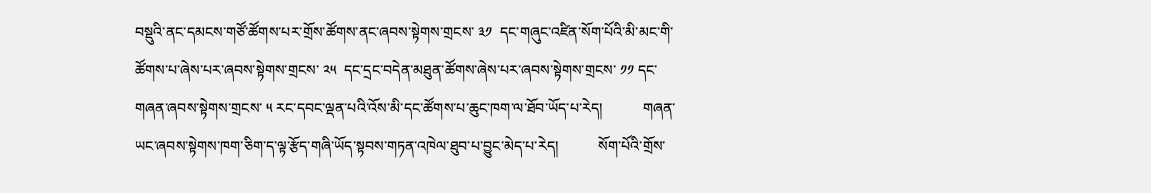བསྡུའི་ནང་དམངས་གཙོ་ཚོགས་པར་གྲོས་ཚོགས་ནང་ཞབས་སྟེགས་གྲངས་ ༣༡  དང་གཞུང་འཛིན་སོག་པོའི་མི་མང་གི་ཚོགས་པ་ཞེས་པར་ཞབས་སྟེགས་གྲངས་ ༢༥  དང་དྲང་བདེན་མཐུན་ཚོགས་ཞེས་པར་ཞབས་སྟེགས་གྲངས་ ༡༡ དང་གཞན་ཞབས་སྟེགས་གྲངས་ ༥ རང་དབང་ལྡན་པའི་འོས་མི་དང་ཚོགས་པ་ཆུང་ཁག་ལ་ཐོབ་ཡོད་པ་རེད།           གཞན་ཡང་ཞབས་སྟེགས་ཁག་ཅིག་ད་ལྟ་རྩོད་གཞི་ཡོད་སྟབས་གཏན་འཁེལ་ཐུབ་པ་བྱུང་མེད་པ་རེད།           སོག་པོའི་གྲོས་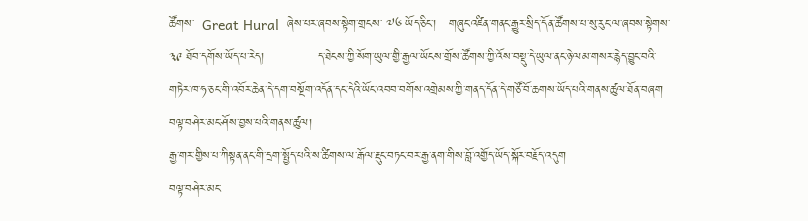ཚོགས་  Great Hural  ཞེས་པར་ཞབས་སྟེག་གྲངས་ ༧༦ ཡོད་ཅིང་།   གཞུང་འཛིན་གནང་རྒྱུར་སྲིད་དོན་ཚོགས་པ་སུ་རུང་ལ་ཞབས་སྟེགས་ ༣༩ ཐོབ་དགོས་ཡོད་པ་རེད།             ད་ཐེངས་ཀྱི་སོག་ཡུལ་གྱི་རྒྱལ་ཡོངས་གྲོས་ཚོགས་ཀྱི་འོས་བསྡུ་དེ་ཡུལ་ནང་ཉེ་ལམ་གསར་རྙེད་བྱུང་བའི་གཏེར་ཁ་ཧ་ཅང་གི་འབོར་ཆེན་དེ་དག་བསྔོག་འདོན་དང་དེའི་ཡོང་འབབ་བགོས་འགྲེམས་ཀྱི་གནད་དོན་དེ་གཙོ་བོ་ཆགས་ཡོད་པའི་གནས་ཚུལ་ཐོན་བཞག
བལྟ་བཤེར་མང་ཤོས་བྱས་པའི་གནས་ཚུལ།
རྒྱ་གར་གྱིས་པ་ཀིསྟན་ནང་གི་དྲག་སྤྱོད་པའི་ས་ཚིགས་ལ་རྒོལ་རྡུང་བཏང་བར་རྒྱ་ནག་གིས་བློ་འགྱོད་ཡོད་སྐོར་བརྗོད་འདུག
བལྟ་བཤེར་མང་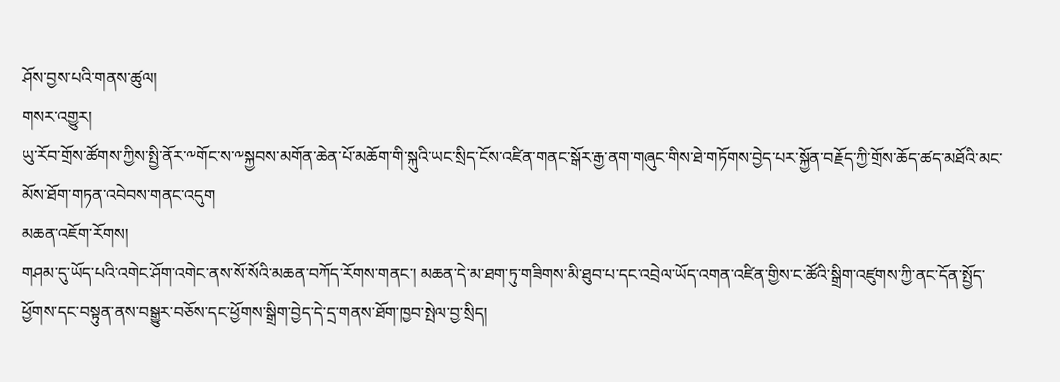ཤོས་བྱས་པའི་གནས་ཚུལ།
གསར་འགྱུར།
ཡུ་རོབ་གྲོས་ཚོགས་ཀྱིས་སྤྱི་ནོར་༸གོང་ས་༸སྐྱབས་མགོན་ཆེན་པོ་མཆོག་གི་སྐུའི་ཡང་སྲིད་ངོས་འཛིན་གནང་སྒོར་རྒྱ་ནག་གཞུང་གིས་ཐེ་གཏོགས་བྱེད་པར་སྐྱོན་བརྗོད་ཀྱི་གྲོས་ཆོད་ཚད་མཐོའི་མང་མོས་ཐོག་གཏན་འབེབས་གནང་འདུག
མཆན་འཇོག་རོགས།
གཤམ་དུ་ཡོད་པའི་འགེང་ཤོག་འགེང་ནས་སོ་སོའི་མཆན་བཀོད་རོགས་གནང་། མཆན་དེ་མ་ཐག་ཏུ་གཟིགས་མི་ཐུབ་པ་དང་འབྲེལ་ཡོད་འགན་འཛིན་གྱིས་ང་ཚོའི་སྒྲིག་འཛུགས་ཀྱི་ནང་དོན་སྤྱོད་ཕྱོགས་དང་བསྟུན་ནས་བསྒྱུར་བཅོས་དང་ཕྱོགས་སྒྲིག་བྱེད་དེ་དྲ་གནས་ཐོག་ཁྱབ་སྤེལ་བྱ་སྲིད།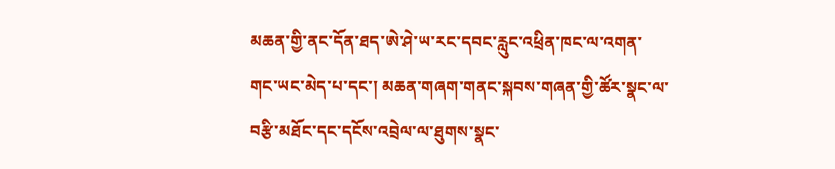མཆན་གྱི་ནང་དོན་ཐད་ཨེ་ཤེ་ཡ་རང་དབང་རླུང་འཕྲིན་ཁང་ལ་འགན་གང་ཡང་མེད་པ་དང་། མཆན་གཞག་གནང་སྐབས་གཞན་གྱི་ཚོར་སྣང་ལ་བརྩི་མཐོང་དང་དངོས་འབྲེལ་ལ་ཐུགས་སྣང་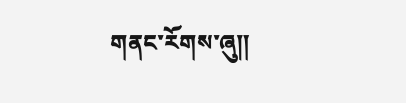གནང་རོགས་ཞུ༎